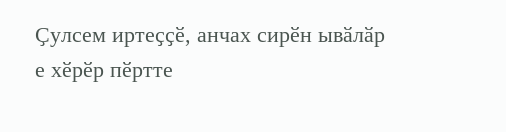Ҫулсем иртеҫҫӗ, анчах сирӗн ывӑлӑр е хӗрӗр пӗртте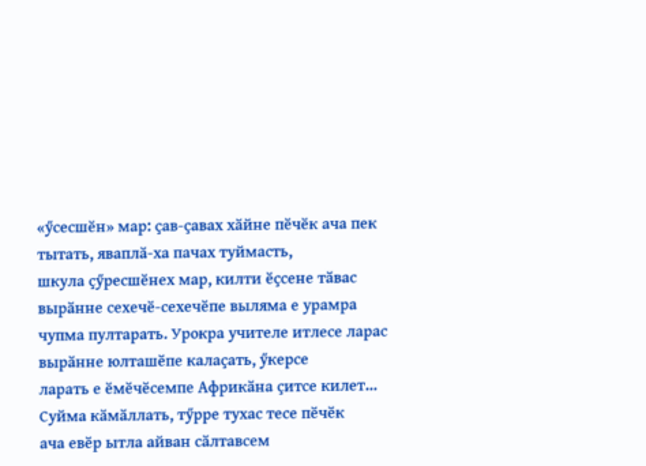«ӳсесшӗн» мар: ҫав-ҫавах хӑйне пӗчӗк ача пек тытать, яваплӑ-ха пачах туймасть,
шкула ҫӳресшӗнех мар, килти ӗҫсене тӑвас вырӑнне сехечӗ-сехечӗпе выляма е урамра
чупма пултарать. Урокра учителе итлесе ларас вырӑнне юлташӗпе калаҫать, ӳкерсе
ларать е ӗмӗчӗсемпе Африкӑна ҫитсе килет... Суйма кӑмӑллать, тӳрре тухас тесе пӗчӗк
ача евӗр ытла айван сӑлтавсем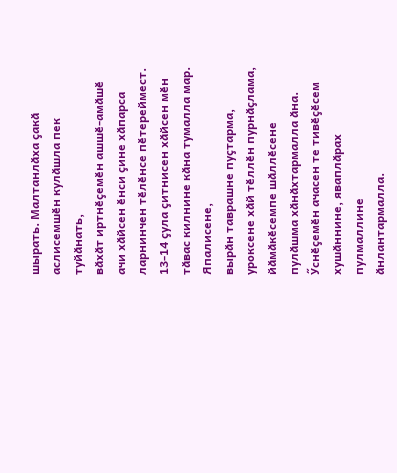шырать. Малтанлӑха ҫакӑ аслисемшӗн кулӑшла пек туйӑнать,
вӑхӑт иртнӗҫемӗн ашшӗ-амӑшӗ ачи хӑйсен ӗнси ҫине хӑпарса ларнинчен тӗлӗнсе пӗтереймест.
13-14 ҫула ҫитнисен хӑйсен мӗн тӑвас килнине кӑна тумалла мар. Япалисене,
вырӑн таврашне пуҫтарма, уроксене хӑй тӗллӗн пурнӑҫлама, йӑмӑкӗсемпе шӑллӗсене
пулӑшма хӑнӑхтармалла ӑна. Ӳснӗҫемӗн ачасен те тивӗҫӗсем хушӑннине, яваплӑрах пулмаллине
ӑнлантармалла.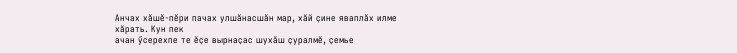Анчах хӑшӗ-пӗри пачах улшӑнасшӑн мар, хӑй ҫине яваплӑх илме хӑрать. Кун пек
ачан ӳсерехпе те ӗҫе вырнаҫас шухӑш ҫуралмӗ, ҫемье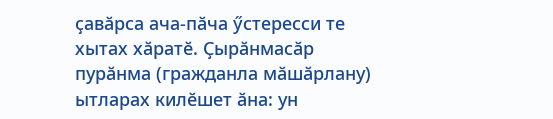ҫавӑрса ача-пӑча ӳстересси те
хытах хӑратӗ. Ҫырӑнмасӑр пурӑнма (гражданла мӑшӑрлану) ытларах килӗшет ӑна: ун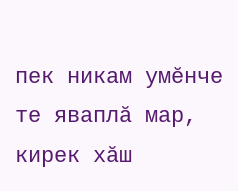пек никам умӗнче те яваплӑ мар, кирек хӑш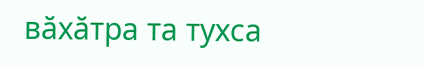вӑхӑтра та тухса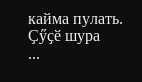кайма пулать. Ҫӳҫӗ шура
...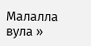Малалла вула »